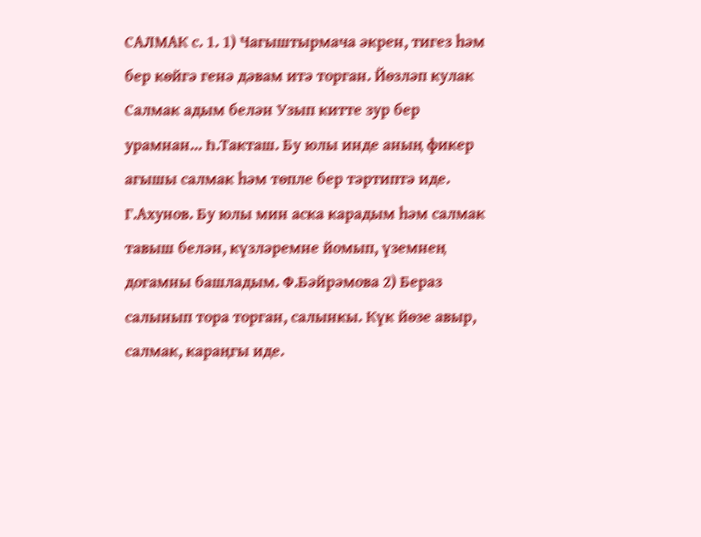САЛМАК с. 1. 1) Чагыштырмача әкрен, тигез һәм бер көйгә генә дәвам итә торган. Йөзләп кулак Салмак адым белән Узып китте зур бер урамнан... Һ.Такташ. Бу юлы инде аның фикер агышы салмак һәм төпле бер тәртиптә иде. Г.Ахунов. Бу юлы мин аска карадым һәм салмак тавыш белән, күзләремне йомып, үземнең догамны башладым. Ф.Бәйрәмова 2) Бераз салынып тора торган, салынкы. Күк йөзе авыр, салмак, караңгы иде.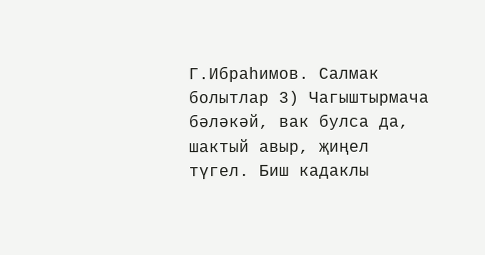Г.Ибраһимов. Салмак болытлар 3) Чагыштырмача бәләкәй, вак булса да, шактый авыр, җиңел түгел. Биш кадаклы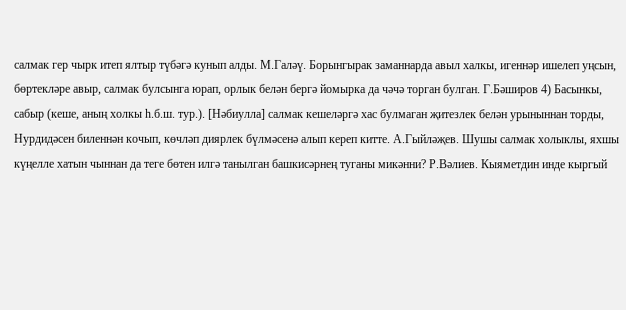салмак гер чырк итеп ялтыр түбәгә кунып алды. М.Галәү. Борынгырак заманнарда авыл халкы, игеннәр ишелеп уңсын, бөртекләре авыр, салмак булсынга юрап, орлык белән бергә йомырка да чәчә торган булган. Г.Бәширов 4) Басынкы, сабыр (кеше, аның холкы һ.б.ш. тур.). [Нәбиулла] салмак кешеләргә хас булмаган җитезлек белән урыныннан торды, Нурдидәсен биленнән кочып, көчләп диярлек бүлмәсенә алып кереп китте. А.Гыйләҗев. Шушы салмак холыклы, яхшы күңелле хатын чыннан да теге бөтен илгә танылган башкисәрнең туганы микәнни? Р.Вәлиев. Кыяметдин инде кыргый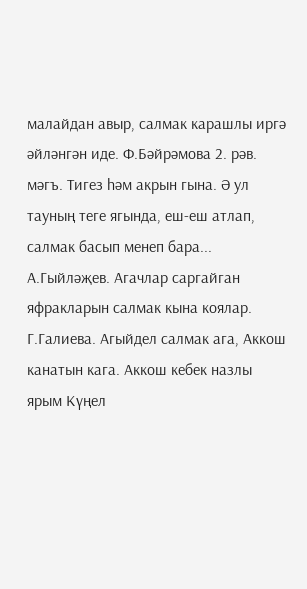малайдан авыр, салмак карашлы иргә әйләнгән иде. Ф.Бәйрәмова 2. рәв. мәгъ. Тигез һәм акрын гына. Ә ул тауның теге ягында, еш-еш атлап, салмак басып менеп бара... А.Гыйләҗев. Агачлар саргайган яфракларын салмак кына коялар. Г.Галиева. Агыйдел салмак ага, Аккош канатын кага. Аккош кебек назлы ярым Күңел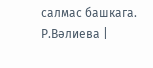салмас башкага. Р.Вәлиева |